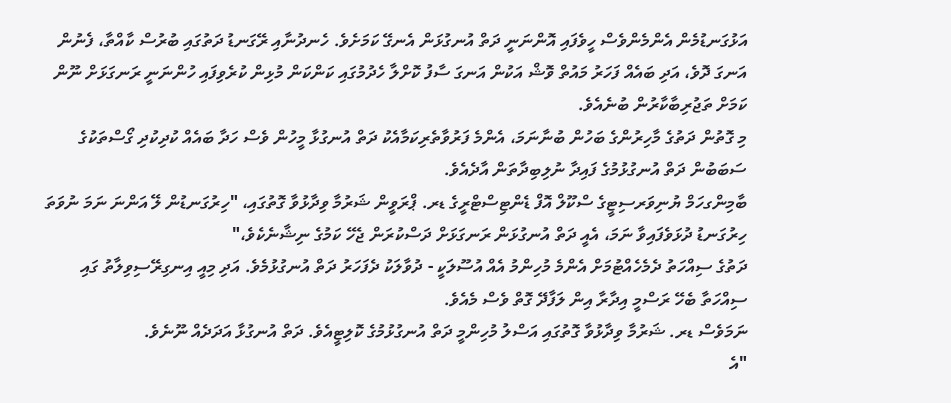އަޅުގަނޑުމެން އެންމެންވެސް ހީވެފައި އޮންނަނީ ދަތް އުނގުޅަން އެނގޭ ކަމަށެވެ. ހެނދުނާއި ރޭގަނޑު ދަތުގައި ބުރުސް ކާއްތާ، ފެނުން އަނގަ ދޮވެ، އަދި ބައެއް ފަހަރު މައުތް ވޮޝް އަކުން އަނގަ ސާފު ކޮށްލާ ހެދުމުގައި ކަންކަން މުޅިން ކުރެވިފައި ހުންނަނީ ރަނގަޅަށް ނޫން ކަމަށް ތަޖުރިބާކާރުން ބުނެއެވެ.
މި ގޮތުން ދަތުގެ މާހިރުންގެ ބަހުން ބުނާނަމަ، އެންމެ ފަރުވާތެރިކަމާއެކު ދަތް އުނގުޅާ މީހުން ވެސް ހަދާ ބައެއް ކުދިކުދި ގޯސްތަކުގެ ސަބަބުން ދަތް އުނގުޅުމުގެ ފައިދާ ނުލިބިދާތަން އާދެއެވެ.
ބާމިންގހަމް ޔުނިވަރސިޓީގެ ސްކޫލް އޮފް ޑެންޓިސްޓްރީގެ ޑރ. ޕްރަވީން ޝަރުމާ ވިދާޅުވާ ގޮތުގައި، "ހިރުގަނޑުން ލޭ އަންނަ ނަމަ ނުވަތަ ހިރުގަނޑު ދުޅަވެފައިވާ ނަމަ، އެއީ ދަތް އުނގުޅަން ރަނގަޅަށް ދަސްކުރަން ޖެހޭ ކަމުގެ ނިޝާނެކެވެ،"
ދަތުގެ ސިއްހަތު ދެމެހެއްޓުމަށް އެންމެ މުހިންމު އެއް އުސޫލަކީ - ދުވާލަކު ދެފަހަރު ދަތް އުނގުޅުމެވެ. އަދި މިއީ އިނގިރޭސިވިލާތު ގައި ސިއްހަތާ ބެހޭ ރަސްމީ އިދާރާ އިން ލަފާދޭ ގޮތް ވެސް މެއެވެ.
ނަމަވެސް ޑރ. ޝަރުމާ ވިދާޅުވާ ގޮތުގައި އަސްލު މުހިންމީ ދަތް އުނގުޅުމުގެ ކޮލިޓީއެވެ. ދަތް އުނގުޅާ އަދަދެއް ނޫނެވެ.
"އެ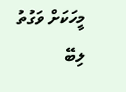މީހަކަށް ވަގުތު ލިބޭ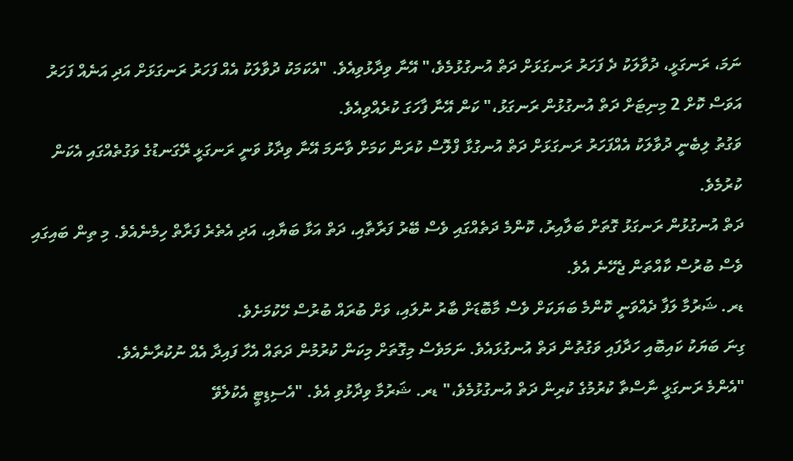ނަމަ، ރަނގަޅީ، ދުވާލަކު ދެ ފަހަރު ރަނގަޅަށް ދަތް އުނގުޅުމެވެ،" އޭނާ ވިދާޅުވިއެވެ. "އެކަމަކު ދުވާލަކު އެއް ފަހަރު ރަނގަޅަށް އަދި އަނެއް ފަހަރު އަވަސް ކޮށް 2 މިނިޓަށް ދަތް އުނގުޅުން ރަނގަޅު،" ކަން އޭނާ ފާހަގަ ކުރެއްވިއެވެ.
ވަގުތު ލިބެނީ ދުވާލަކު އެއްފަހަރު ރަނގަޅަށް ދަތް އުނގުޅާ ފްލޮސް ކުރަން ކަމަށް ވާނަމަ އޭނާ ވިދާޅު ވަނީ ރަނގަޅީ ރޭގަނޑުގެ ވަގުތެއްގައި އެކަން ކުރުމެވެ.
ދަތް އުނގުޅުން ރަނގަޅު ގޮތަށް ބަލާއިރު، ކޮންމެ ދަތެއްގައި ވެސް ބޭރު ފަރާތާއި، ދަތް އަޅާ ބަޔާއި، އަދި އެތެރެ ފަރާތް ހިމެނެއެވެ. މި ތިން ބައިގައި ވެސް ބުރުސް ކާއްތަން ޖެހޭނެ އެވެ.
ޑރ. ޝަރުމާ ލަފާ ދެއްވަނީ ކޮންމެ ބަޔަކަށް ވެސް މާބޮޑަށް ބާރު ނުލައި، ވަށް ބުރައް ބުރުސް ހޭކުމަށެވެ.
ގިނަ ބަޔަކު ކައިބޮއި ހަދާފައި ވަގުތުން ދަތް އުނގުޅައެވެ. ނަމަވެސް މިގޮތަށް މިކަން ކުރުމުން ދަތައް އެހާ ފައިދާ އެއް ނުކުރާނެއެވެ.
"އެންމެ ރަނގަޅީ ނާސްތާ ކުރުމުގެ ކުރިން ދަތް އުނގުޅުމެވެ،" ޑރ. ޝަރުމާ ވިދާޅުވި އެވެ. "އެސިޑިޓީ އެކުލެވޭ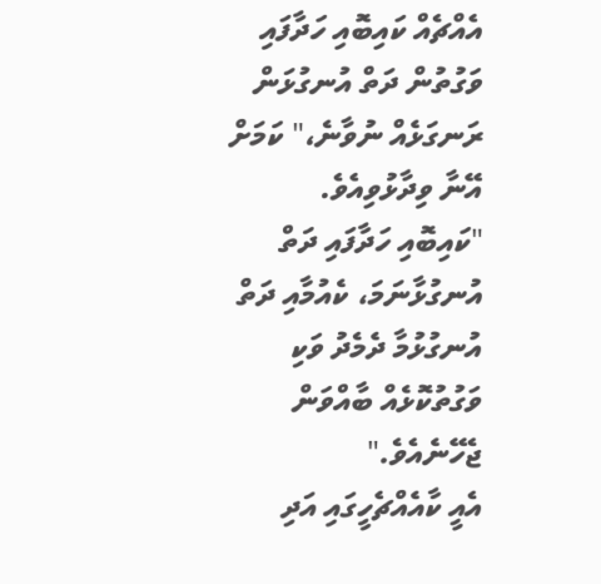އެއްޗެއް ކައިބޮއި ހަދާފައި ވަގުތުން ދަތް އުނގުޅަން ރަނގަޅެއް ނުވާނެ،" ކަމަށް އޭނާ ވިދާޅުވިއެވެ.
"ކައިބޮއި ހަދާފައި ދަތް އުނގުޅާނަމަ، ކެއުމާއި ދަތް އުނގުޅުމާ ދެމެދު ވަކި ވަގުތުކޮޅެއް ބާއްވަން ޖެހޭނެއެވެ."
އެއީ ކާއެއްޗެހީގައި އަދި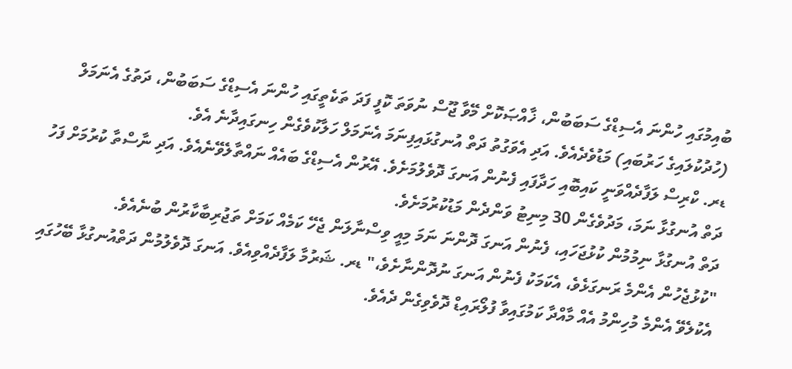ބުއިމުގައި ހުންނަ އެސިޑްގެ ސަބަބުން، ޚާއްޞަކޮށް މޭވާ ޖޫސް ނުވަތަ ކޮފީ ފަދަ ތަކެތީގައި ހުންނަ އެސިޑްގެ ސަބަބުން، ދަތުގެ އެނަމަލް (ހުދުކުލައިގެ ހަރުބައި) މަޑުވެދެއެވެ. އަދި އެވަގުތު ދަތް އުނގުޅައިފިނަމަ އެނަމަލް ހަލާކުވެގެން ހިނގައިދާނެ އެވެ.
ޑރ. ކްރިސް ލަފާދެއްވަނީ ކައިބޮއި ހަދާފައި ފެނުން އަނގަ ދޮވެލުމަށެވެ. އޭރުން އެސިޑްގެ ބައެއް ނައްތާލެވޭނެއެވެ. އަދި ނާސްތާ ކުރުމަށް ފަހު ދަތް އުނގުޅާ ނަމަ، މަދުވެގެން 30 މިނިޓު ވަންދެން މަޑުކުރުމަށެވެ.
ދަތް އުނގުޅާ ނިމުމުން ކުޅުޖަހައި، ފެނުން އަނގަ ދޮންނަ ނަމަ މިއީ ވިސްނާލަން ޖެހޭ ކަމެއް ކަމަށް ތަޖުރިބާކާރުން ބުނެއެވެ.
"ކުޅުޖެހުން އެންމެ ރަނގަޅެވެ، އެކަމަކު ފެނުން އަނގަ ނުދޮންނާށެވެ،" ޑރ. ޝަރުމާ ލަފާދެއްވިއެވެ. އަނގަ ދޮވެލުމުން ދަތްއުނގުޅާ ބޭހުގައި އެކުލެވޭ އެންމެ މުހިންމު އެއް މާއްދާ ކަމުގައިވާ ފުލޯރައިޑް ދޮވެވިގެން ދެއެވެ.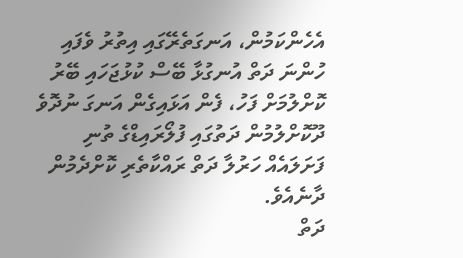އެހެންކަމުން، އަނގަތެރޭގައި އިތުރު ވެފައި ހުންނަ ދަތް އުނގުޅާ ބޭސް ކުޅުޖަހައި ބޭރު ކޮށްލުމަށް ފަހު، ފެން އަޅައިގެން އަނގަ ނުދޮވެ ދޫކޮށްލުމުން ދަތުގައި ފުލޯރައިޑްގެ ތުނި ފަށަލައެއް ހަރުލާ ދަތް ރައްކާތެރި ކޮށްދެމުން ދާނެއެވެ.
ދަތް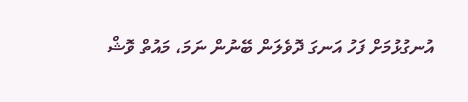އުނގުޅުމަށް ފަހު އަނގަ ދޮވެލަން ބޭނުން ނަމަ، މައުތް ވޮޝް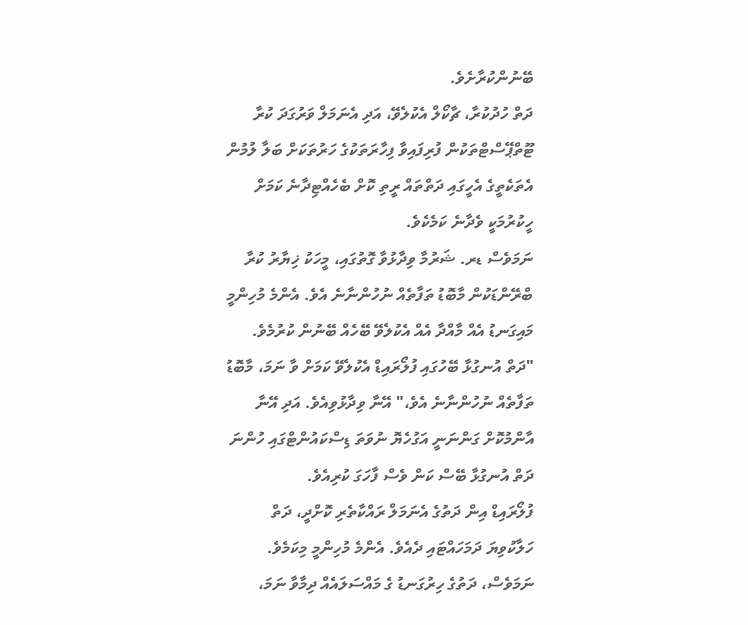ބޭނުންކުރާށެވެ.
ދަތް ހުދުކުރާ، ޗާކޯލް އެކުލެވޭ، އަދި އެނަމަލް ވަރުގަދަ ކުރާ ޓޫތްޕޭސްޓްތަކުން ފުރިފައިވާ ފިހާރަތަކުގެ ހަރުތަކަށް ބަލާ ލުމުން އެތަކެތީގެ އެހީގައި ދަތްތައް ރީތި ކޮށް ބެހެއްޓިދާނެ ކަމަށް ހީކުރުމަކީ ވެދާނެ ކަމެކެވެ.
ނަމަވެސް ޑރ. ޝަރުމާ ވިދާޅުވާ ގޮތުގައި، މީހަކު ޚިޔާރު ކުރާ ބްރޭންޑަކުން މާބޮޑު ތަފާތެއް ނުހުންނާނެ އެވެ. އެންމެ މުހިންމީ މައިގަނޑު އެއް މާއްދާ އެއް އެކުލެވޭ ބޭހެއް ބޭނުން ކުރުމެވެ.
"ދަތް އުނގުޅާ ބޭހުގައި ފުލޯރައިޑް އެކުލެވޭ ކަމަށް ވާ ނަމަ، މާބޮޑު ތަފާތެއް ނުހުންނާނެ އެވެ،" އޭނާ ވިދާޅުވިއެވެ. އަދި އޭނާ އާންމުކޮށް ގަންނަނީ އަގުހެޔޮ ނުވަތަ ޑިސްކައުންޓްގައި ހުންނަ ދަތް އުނގުޅާ ބޭސް ކަން ވެސް ފާހަގަ ކުރިއެވެ.
ފުލޯރައިޑް އިން ދަތުގެ އެނަމަލް ރައްކާތެރި ކޮށްދީ، ދަތް ހަލާކުވިޔަ ދަމަހައްޓައި ދެއެވެ. އެންމެ މުހިންމީ މިކަމެވެ.
ނަމަވެސް، ދަތުގެ ހިރުގަނޑު ގެ މައްސަލައެއް ދިމާވާ ނަމަ،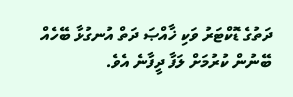ދަތުގެ ޑޮކްޓަރު ވަކި ޚާއްޞަ ދަތް އުނގުޅާ ބޭހެއް ބޭނުން ކުރުމަށް ލަފާ ދީފާނެ އެވެ.